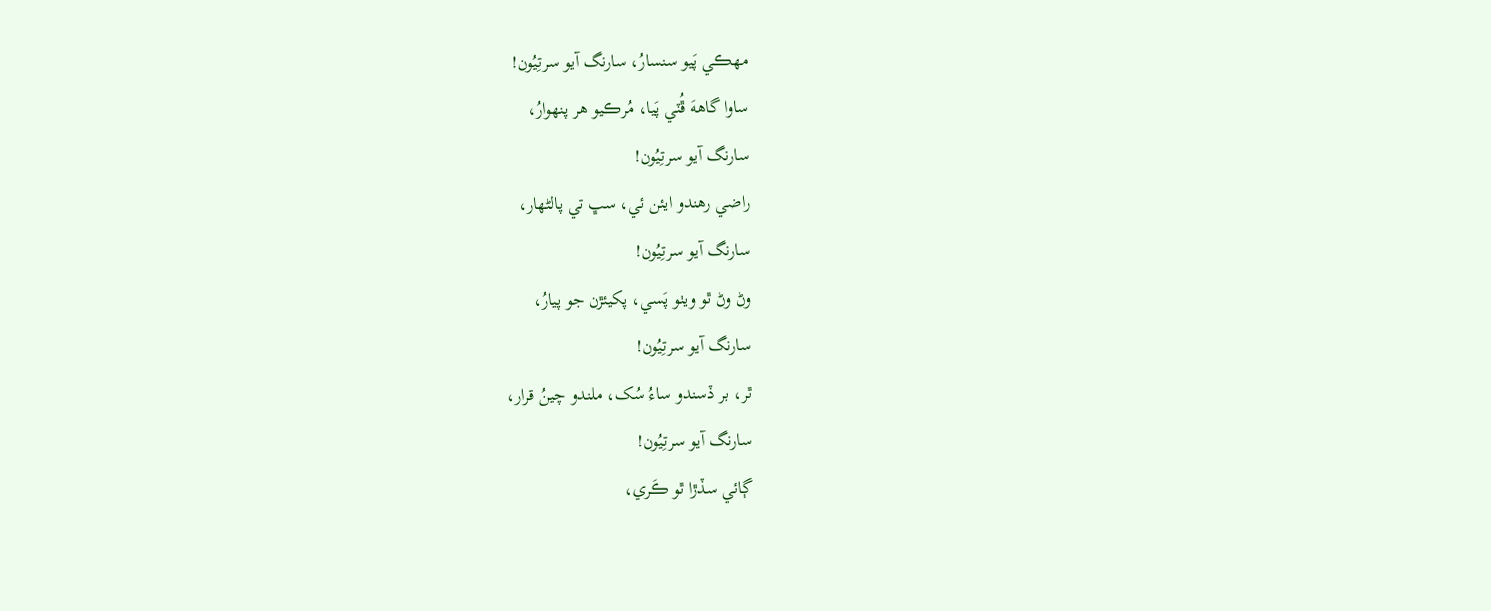مهڪي پَيو سنسارُ، سارنگ آيو سرتِيُون!
ساوا گاههَ ڦُٽي پَيا، مُرڪيو هر پنهوارُ،
سارنگ آيو سرتِيُون!
راضي رهندو ايئن ئي، سڀ تي پالڻهار،
سارنگ آيو سرتِيُون!
وڻ وڻ ٿو ويٺو پَسي، پکيئڙن جو پيارُ،
سارنگ آيو سرتِيُون!
ٿر، بر ڏسندو ساءُ سُک، ملندو چينُ قرار،
سارنگ آيو سرتِيُون!
ڳائي سڏڙا ٿو ڪَري،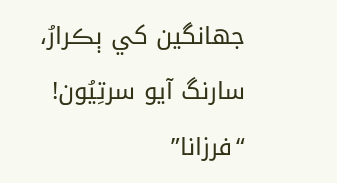جهانگين کي ٻڪرارُ،
سارنگ آيو سرتِيُون!
“فرزانا”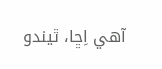آهي اِڇا، ٿيندو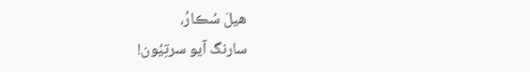هيلَ سُڪارُ،
سارنگ آيو سرتِيُون!